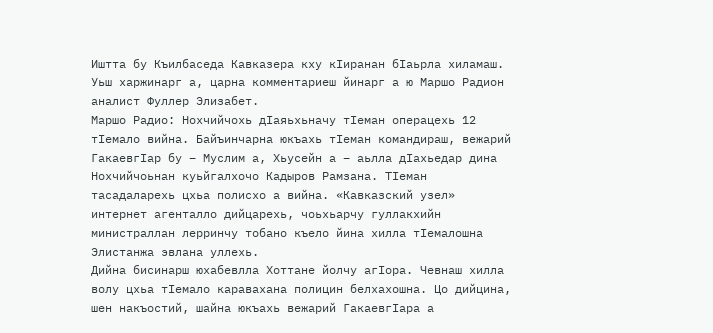Иштта бу Къилбаседа Кавказера кху кIиранан бIаьрла хиламаш. Уьш харжинарг а, царна комментариеш йинарг а ю Маршо Радион аналист Фуллер Элизабет.
Маршо Радио: Нохчийчохь дIаяьхьначу тIеман операцехь 12 тIемало вийна. Байъинчарна юкъахь тIеман командираш, вежарий ГакаевгIар бу – Муслим а, Хьусейн а – аьлла дIахьедар дина Нохчийчоьнан куьйгалхочо Кадыров Рамзана. TIеман тасадаларехь цхьа полисхо а вийна. «Кавказский узел» интернет агенталло дийцарехь, чоьхьарчу гуллакхийн министраллан лерринчу тобано къело йина хилла тIемалошна Элистанжа эвлана уллехь.
Дийна бисинарш юхабевлла Хоттане йолчу агIора. Чевнаш хилла волу цхьа тIемало каравахана полицин белхахошна. Цо дийцина, шен накъостий, шайна юкъахь вежарий ГакаевгIара а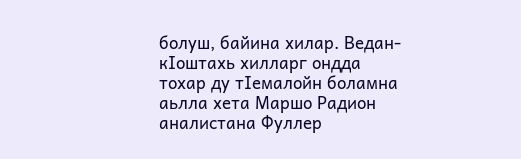болуш, байина хилар. Ведан-кIоштахь хилларг ондда тохар ду тIемалойн боламна аьлла хета Маршо Радион аналистана Фуллер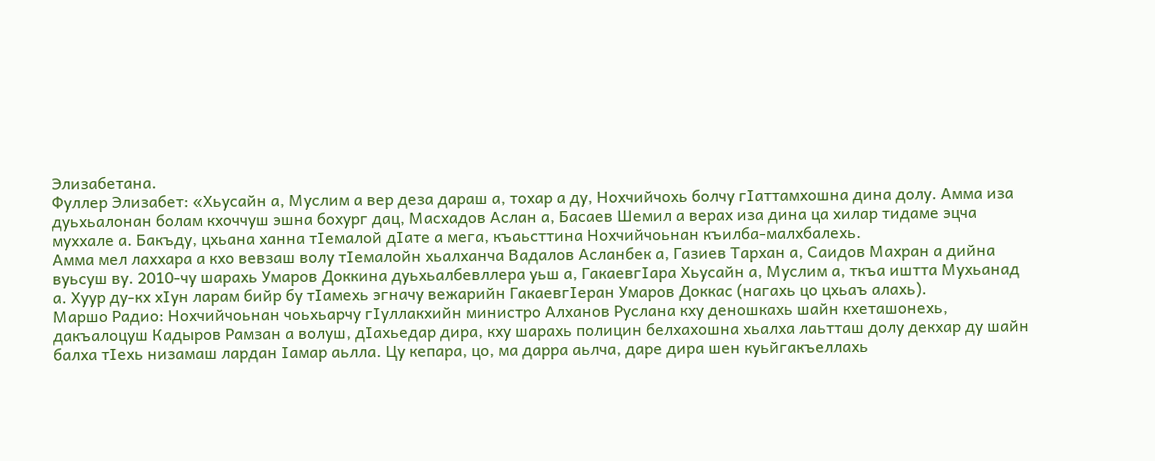Элизабетана.
Фуллер Элизабет: «Хьусайн а, Муслим а вер деза дараш а, тохар а ду, Нохчийчохь болчу гIаттамхошна дина долу. Амма иза дуьхьалонан болам кхоччуш эшна бохург дац, Масхадов Аслан а, Басаев Шемил а верах иза дина ца хилар тидаме эцча муххале а. Бакъду, цхьана ханна тIемалой дIате а мега, къаьсттина Нохчийчоьнан къилба-малхбалехь.
Амма мел лаххара а кхо вевзаш волу тIемалойн хьалханча Вадалов Асланбек а, Газиев Тархан а, Саидов Махран а дийна вуьсуш ву. 2010-чу шарахь Умаров Доккина дуьхьалбевллера уьш а, ГакаевгIара Хьусайн а, Муслим а, ткъа иштта Мухьанад а. Хуур ду-кх хIун ларам бийр бу тIамехь эгначу вежарийн ГакаевгIеран Умаров Доккас (нагахь цо цхьаъ алахь).
Маршо Радио: Нохчийчоьнан чоьхьарчу гIуллакхийн министро Алханов Руслана кху деношкахь шайн кхеташонехь, дакъалоцуш Кадыров Рамзан а волуш, дIахьедар дира, кху шарахь полицин белхахошна хьалха лаьтташ долу декхар ду шайн балха тIехь низамаш лардан Iамар аьлла. Цу кепара, цо, ма дарра аьлча, даре дира шен куьйгакъеллахь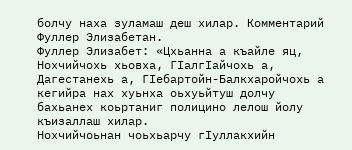болчу наха зуламаш деш хилар. Комментарий Фуллер Элизабетан.
Фуллер Элизабет: «Цхьанна а къайле яц, Нохчийчохь хьовха, ГIалгIайчохь а, Дагестанехь а, ГIебартойн-Балкхаройчохь а кегийра нах хуьнха оьхуьйтуш долчу бахьанех коьртаниг полицино лелош йолу къизаллаш хилар.
Нохчийчоьнан чоьхьарчу гIуллакхийн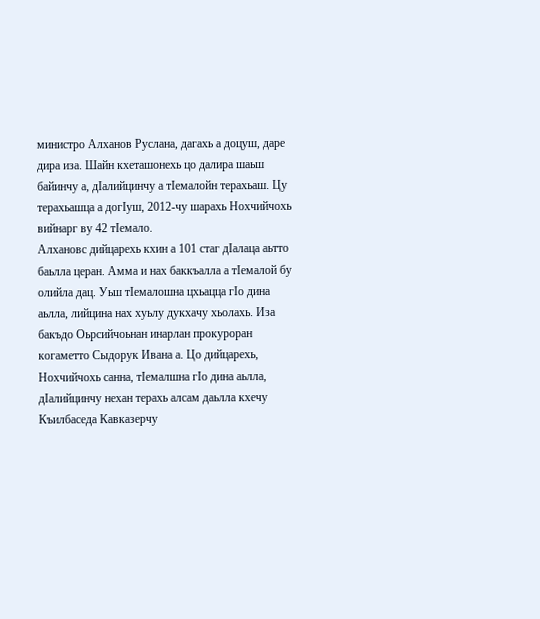министро Алханов Руслана, дагахь а доцуш, даре дира иза. Шайн кхеташонехь цо далира шаьш байинчу а, дIалийцинчу а тIемалойн терахьаш. Цу терахьашца а догIуш, 2012-чу шарахь Нохчийчохь вийнарг ву 42 тIемало.
Алхановс дийцарехь кхин а 101 стаг дIалаца аьтто баьлла церан. Амма и нах баккъалла а тIемалой бу олийла дац. Уьш тIемалошна цхьацца гIо дина аьлла, лийцина нах хуьлу дукхачу хьолахь. Иза бакъдо Оьрсийчоьнан инарлан прокуроран когаметто Сыдорук Ивана а. Цо дийцарехь, Нохчийчохь санна, тIемалшна гIо дина аьлла, дIалийцинчу нехан терахь алсам даьлла кхечу Къилбаседа Кавказерчу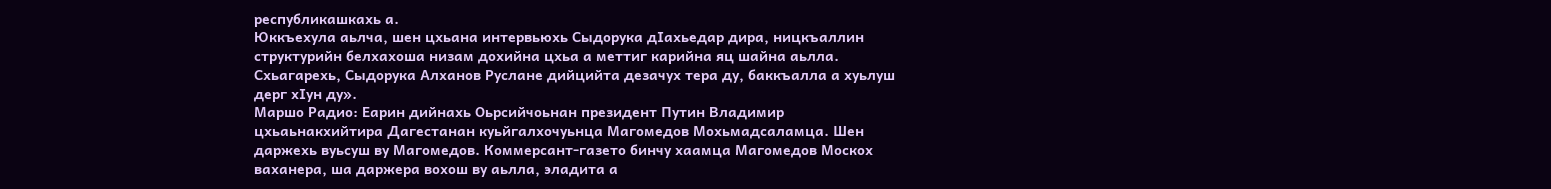республикашкахь а.
Юккъехула аьлча, шен цхьана интервьюхь Сыдорука дIахьедар дира, ницкъаллин структурийн белхахоша низам дохийна цхьа а меттиг карийна яц шайна аьлла. Схьагарехь, Сыдорука Алханов Руслане дийцийта дезачух тера ду, баккъалла а хуьлуш дерг хIун ду».
Маршо Радио: Еарин дийнахь Оьрсийчоьнан президент Путин Владимир цхьаьнакхийтира Дагестанан куьйгалхочуьнца Магомедов Мохьмадсаламца. Шен даржехь вуьсуш ву Магомедов. Коммерсант-газето бинчу хаамца Магомедов Москох ваханера, ша даржера вохош ву аьлла, эладита а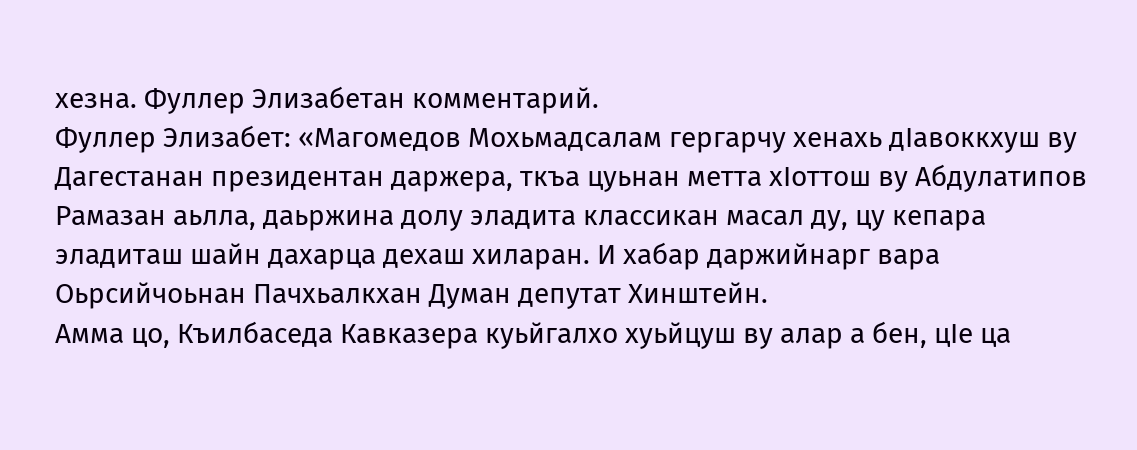хезна. Фуллер Элизабетан комментарий.
Фуллер Элизабет: «Магомедов Мохьмадсалам гергарчу хенахь дIавоккхуш ву Дагестанан президентан даржера, ткъа цуьнан метта хIоттош ву Абдулатипов Рамазан аьлла, даьржина долу эладита классикан масал ду, цу кепара эладиташ шайн дахарца дехаш хиларан. И хабар даржийнарг вара Оьрсийчоьнан Пачхьалкхан Думан депутат Хинштейн.
Амма цо, Къилбаседа Кавказера куьйгалхо хуьйцуш ву алар а бен, цIе ца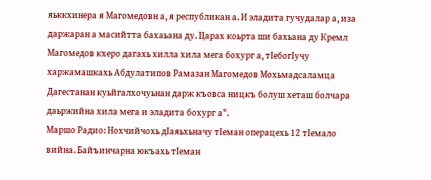яьккхинера я Магомедовн а, я республикан а. И эладита гучудалар а, иза даржаран а масийтта бахаьана ду. Царах коьрта ши бахьана ду Кремл Магомедов кхеро дагахь хилла хила мега бохург а, тIебогIучу харжамашкахь Абдулатипов Рамазан Магомедов Мохьмадсаламца Дагестанан куьйгалхочуьнан дарж къовса ницкъ болуш хеташ болчара даьржийна хила мега и эладита бохург а".
Маршо Радио: Нохчийчохь дIаяьхьначу тIеман операцехь 12 тIемало вийна. Байъинчарна юкъахь тIеман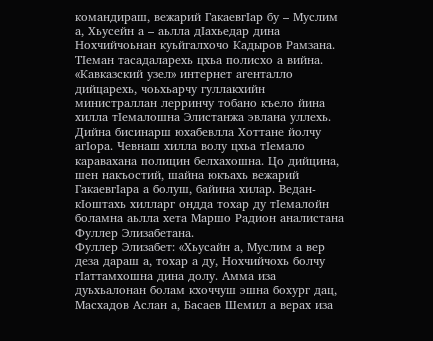командираш, вежарий ГакаевгIар бу – Муслим а, Хьусейн а – аьлла дIахьедар дина Нохчийчоьнан куьйгалхочо Кадыров Рамзана. TIеман тасадаларехь цхьа полисхо а вийна. «Кавказский узел» интернет агенталло дийцарехь, чоьхьарчу гуллакхийн министраллан лерринчу тобано къело йина хилла тIемалошна Элистанжа эвлана уллехь.
Дийна бисинарш юхабевлла Хоттане йолчу агIора. Чевнаш хилла волу цхьа тIемало каравахана полицин белхахошна. Цо дийцина, шен накъостий, шайна юкъахь вежарий ГакаевгIара а болуш, байина хилар. Ведан-кIоштахь хилларг ондда тохар ду тIемалойн боламна аьлла хета Маршо Радион аналистана Фуллер Элизабетана.
Фуллер Элизабет: «Хьусайн а, Муслим а вер деза дараш а, тохар а ду, Нохчийчохь болчу гIаттамхошна дина долу. Амма иза дуьхьалонан болам кхоччуш эшна бохург дац, Масхадов Аслан а, Басаев Шемил а верах иза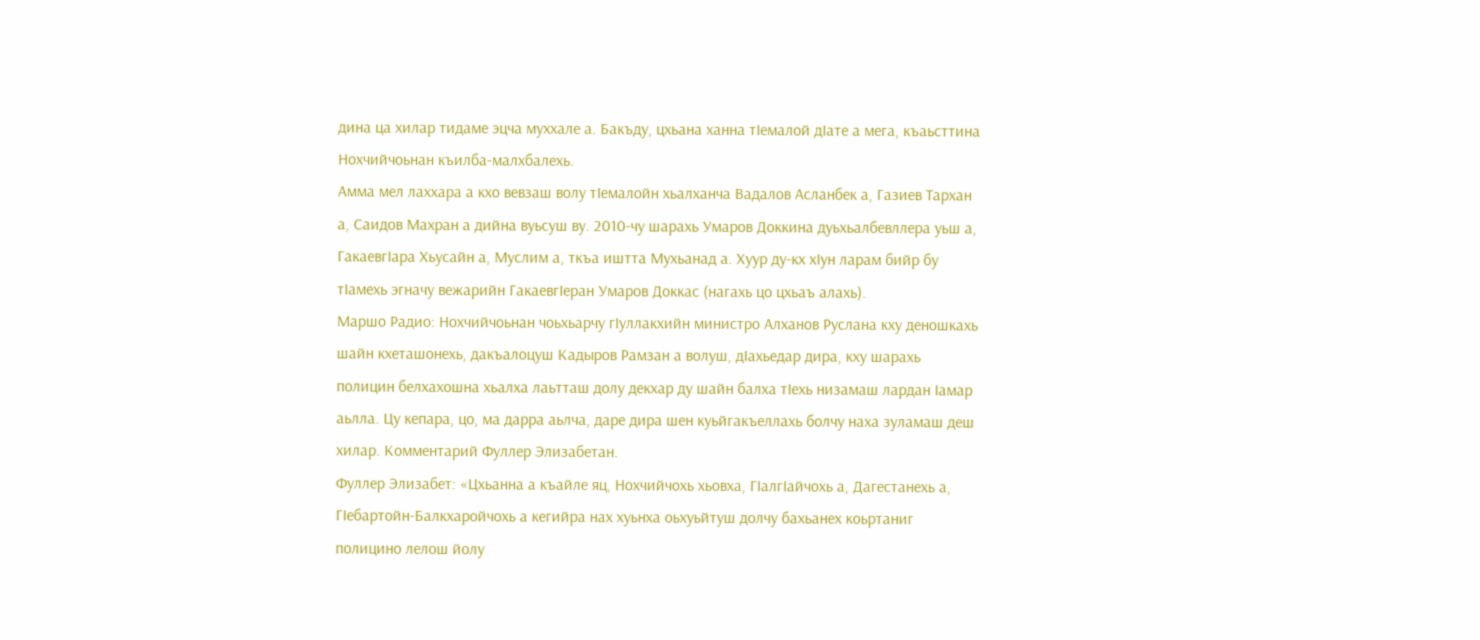дина ца хилар тидаме эцча муххале а. Бакъду, цхьана ханна тIемалой дIате а мега, къаьсттина Нохчийчоьнан къилба-малхбалехь.
Амма мел лаххара а кхо вевзаш волу тIемалойн хьалханча Вадалов Асланбек а, Газиев Тархан а, Саидов Махран а дийна вуьсуш ву. 2010-чу шарахь Умаров Доккина дуьхьалбевллера уьш а, ГакаевгIара Хьусайн а, Муслим а, ткъа иштта Мухьанад а. Хуур ду-кх хIун ларам бийр бу тIамехь эгначу вежарийн ГакаевгIеран Умаров Доккас (нагахь цо цхьаъ алахь).
Маршо Радио: Нохчийчоьнан чоьхьарчу гIуллакхийн министро Алханов Руслана кху деношкахь шайн кхеташонехь, дакъалоцуш Кадыров Рамзан а волуш, дIахьедар дира, кху шарахь полицин белхахошна хьалха лаьтташ долу декхар ду шайн балха тIехь низамаш лардан Iамар аьлла. Цу кепара, цо, ма дарра аьлча, даре дира шен куьйгакъеллахь болчу наха зуламаш деш хилар. Комментарий Фуллер Элизабетан.
Фуллер Элизабет: «Цхьанна а къайле яц, Нохчийчохь хьовха, ГIалгIайчохь а, Дагестанехь а, ГIебартойн-Балкхаройчохь а кегийра нах хуьнха оьхуьйтуш долчу бахьанех коьртаниг полицино лелош йолу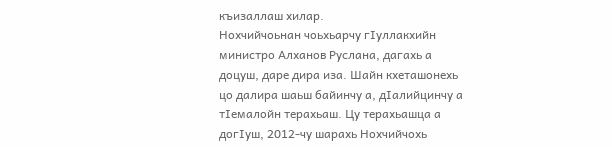къизаллаш хилар.
Нохчийчоьнан чоьхьарчу гIуллакхийн министро Алханов Руслана, дагахь а доцуш, даре дира иза. Шайн кхеташонехь цо далира шаьш байинчу а, дIалийцинчу а тIемалойн терахьаш. Цу терахьашца а догIуш, 2012-чу шарахь Нохчийчохь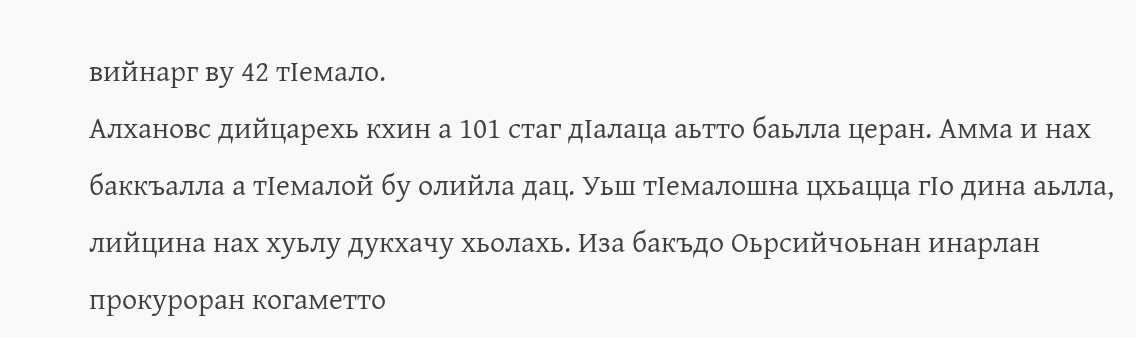вийнарг ву 42 тIемало.
Алхановс дийцарехь кхин а 101 стаг дIалаца аьтто баьлла церан. Амма и нах баккъалла а тIемалой бу олийла дац. Уьш тIемалошна цхьацца гIо дина аьлла, лийцина нах хуьлу дукхачу хьолахь. Иза бакъдо Оьрсийчоьнан инарлан прокуроран когаметто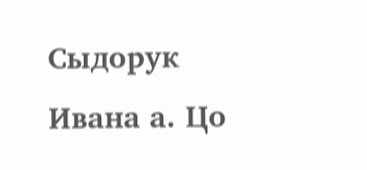Сыдорук Ивана а. Цо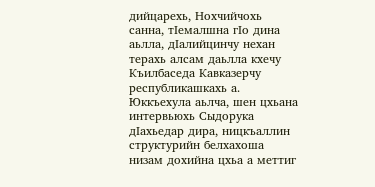дийцарехь, Нохчийчохь санна, тIемалшна гIо дина аьлла, дIалийцинчу нехан терахь алсам даьлла кхечу Къилбаседа Кавказерчу республикашкахь а.
Юккъехула аьлча, шен цхьана интервьюхь Сыдорука дIахьедар дира, ницкъаллин структурийн белхахоша низам дохийна цхьа а меттиг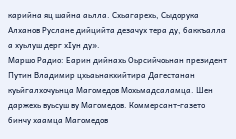карийна яц шайна аьлла. Схьагарехь, Сыдорука Алханов Руслане дийцийта дезачух тера ду, баккъалла а хуьлуш дерг хIун ду».
Маршо Радио: Еарин дийнахь Оьрсийчоьнан президент Путин Владимир цхьаьнакхийтира Дагестанан куьйгалхочуьнца Магомедов Мохьмадсаламца. Шен даржехь вуьсуш ву Магомедов. Коммерсант-газето бинчу хаамца Магомедов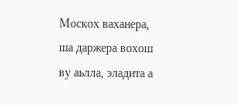Москох ваханера, ша даржера вохош ву аьлла, эладита а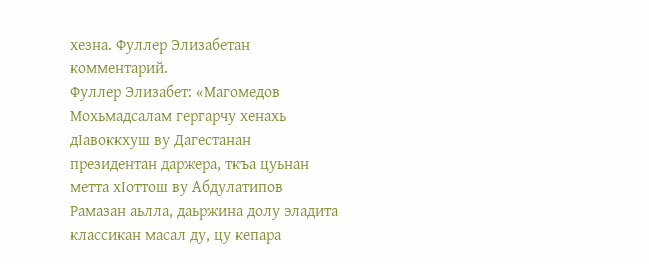хезна. Фуллер Элизабетан комментарий.
Фуллер Элизабет: «Магомедов Мохьмадсалам гергарчу хенахь дIавоккхуш ву Дагестанан президентан даржера, ткъа цуьнан метта хIоттош ву Абдулатипов Рамазан аьлла, даьржина долу эладита классикан масал ду, цу кепара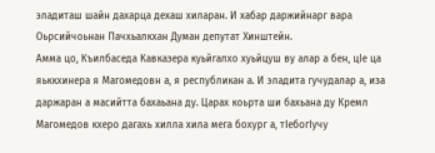эладиташ шайн дахарца дехаш хиларан. И хабар даржийнарг вара Оьрсийчоьнан Пачхьалкхан Думан депутат Хинштейн.
Амма цо, Къилбаседа Кавказера куьйгалхо хуьйцуш ву алар а бен, цIе ца яьккхинера я Магомедовн а, я республикан а. И эладита гучудалар а, иза даржаран а масийтта бахаьана ду. Царах коьрта ши бахьана ду Кремл Магомедов кхеро дагахь хилла хила мега бохург а, тIебогIучу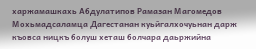харжамашкахь Абдулатипов Рамазан Магомедов Мохьмадсаламца Дагестанан куьйгалхочуьнан дарж къовса ницкъ болуш хеташ болчара даьржийна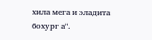хила мега и эладита бохург а".